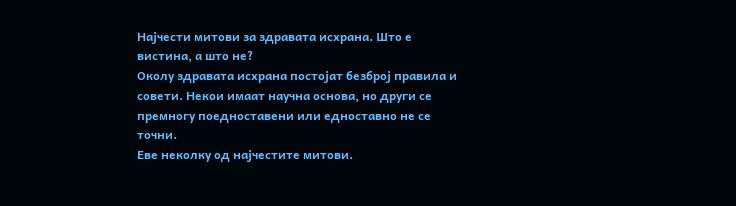Најчести митови за здравата исхрана. Што е вистина, а што не?
Околу здравата исхрана постојат безброј правила и совети. Некои имаат научна основа, но други се премногу поедноставени или едноставно не се точни.
Еве неколку од најчестите митови.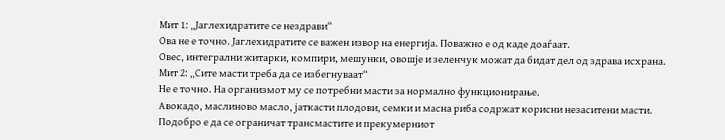Мит 1: „Јаглехидратите се нездрави“
Ова не е точно. Јаглехидратите се важен извор на енергија. Поважно е од каде доаѓаат.
Овес, интегрални житарки, компири, мешунки, овошје и зеленчук можат да бидат дел од здрава исхрана.
Мит 2: „Сите масти треба да се избегнуваат“
Не е точно. На организмот му се потребни масти за нормално функционирање.
Авокадо, маслиново масло, јаткасти плодови, семки и масна риба содржат корисни незаситени масти.
Подобро е да се ограничат трансмастите и прекумерниот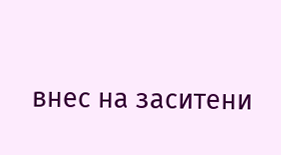внес на заситени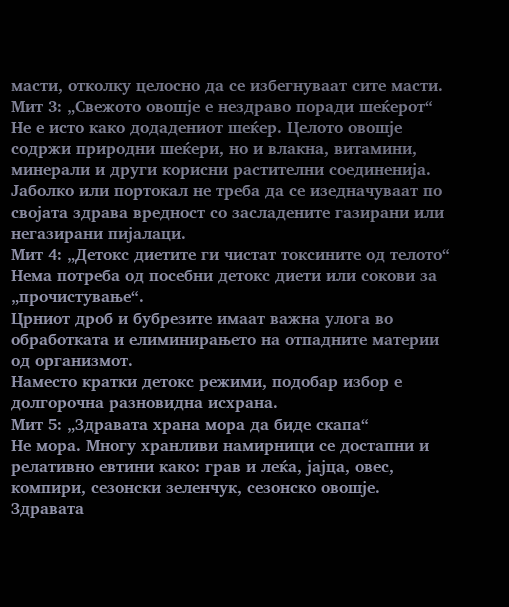масти, отколку целосно да се избегнуваат сите масти.
Мит 3: „Свежото овошје е нездраво поради шеќерот“
Не е исто како додадениот шеќер. Целото овошје содржи природни шеќери, но и влакна, витамини, минерали и други корисни растителни соединенија.
Јаболко или портокал не треба да се изедначуваат по својата здрава вредност со засладените газирани или негазирани пијалаци.
Мит 4: „Детокс диетите ги чистат токсините од телото“
Нема потреба од посебни детокс диети или сокови за „прочистување“.
Црниот дроб и бубрезите имаат важна улога во обработката и елиминирањето на отпадните материи од организмот.
Наместо кратки детокс режими, подобар избор е долгорочна разновидна исхрана.
Мит 5: „Здравата храна мора да биде скапа“
Не мора. Многу хранливи намирници се достапни и релативно евтини како: грав и леќа, јајца, овес, компири, сезонски зеленчук, сезонско овошје.
Здравата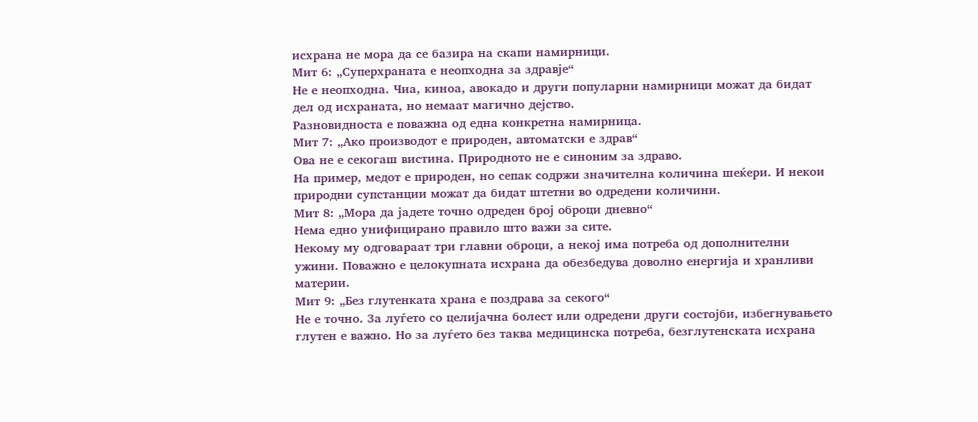исхрана не мора да се базира на скапи намирници.
Мит 6: „Суперхраната е неопходна за здравје“
Не е неопходна. Чиа, киноа, авокадо и други популарни намирници можат да бидат дел од исхраната, но немаат магично дејство.
Разновидноста е поважна од една конкретна намирница.
Мит 7: „Ако производот е природен, автоматски е здрав“
Ова не е секогаш вистина. Природното не е синоним за здраво.
На пример, медот е природен, но сепак содржи значителна количина шеќери. И некои природни супстанции можат да бидат штетни во одредени количини.
Мит 8: „Мора да јадете точно одреден број оброци дневно“
Нема едно унифицирано правило што важи за сите.
Некому му одговараат три главни оброци, а некој има потреба од дополнителни ужини. Поважно е целокупната исхрана да обезбедува доволно енергија и хранливи материи.
Мит 9: „Без глутенката храна е поздрава за секого“
Не е точно. За луѓето со целијачна болест или одредени други состојби, избегнувањето глутен е важно. Но за луѓето без таква медицинска потреба, безглутенската исхрана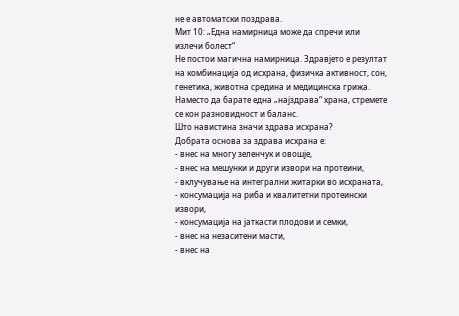не е автоматски поздрава.
Мит 10: „Една намирница може да спречи или излечи болест“
Не постои магична намирница. Здравјето е резултат на комбинација од исхрана, физичка активност, сон, генетика, животна средина и медицинска грижа.
Наместо да барате една „најздрава“ храна, стремете се кон разновидност и баланс.
Што навистина значи здрава исхрана?
Добрата основа за здрава исхрана е:
- внес на многу зеленчук и овошје,
- внес на мешунки и други извори на протеини,
- вклучување на интегрални житарки во исхраната,
- консумација на риба и квалитетни протеински извори,
- консумација на јаткасти плодови и семки,
- внес на незаситени масти,
- внес на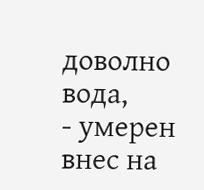доволно вода,
- умерен внес на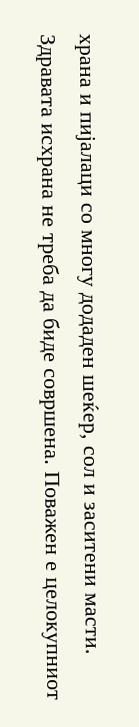храна и пијалаци со многу додаден шеќер, сол и заситени масти.
Здравата исхрана не треба да биде совршена. Поважен е целокупниот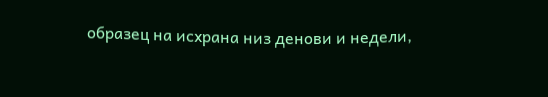образец на исхрана низ денови и недели,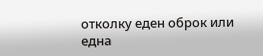отколку еден оброк или една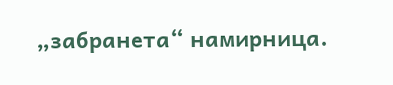„забранета“ намирница.